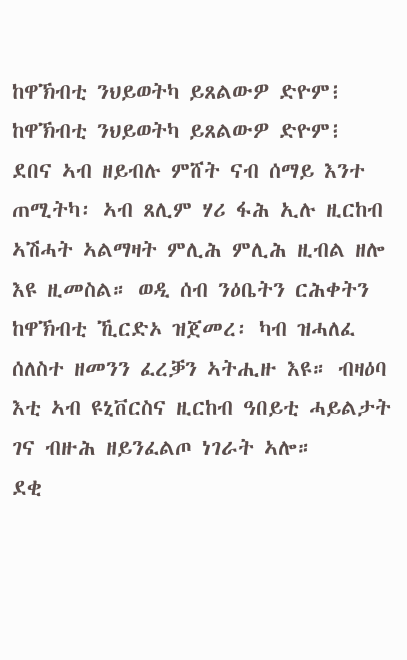ከዋኽብቲ ንህይወትካ ይጸልውዎ ድዮም፧
ከዋኽብቲ ንህይወትካ ይጸልውዎ ድዮም፧
ደበና ኣብ ዘይብሉ ምሸት ናብ ሰማይ እንተ ጠሚትካ፡ ኣብ ጸሊም ሃሪ ፋሕ ኢሉ ዚርከብ ኣሽሓት ኣልማዛት ምሊሕ ምሊሕ ዚብል ዘሎ እዩ ዚመስል። ወዲ ሰብ ንዕቤትን ርሕቀትን ከዋኽብቲ ኺርድኦ ዝጀመረ፡ ካብ ዝሓለፈ ሰለስተ ዘመንን ፈረቓን ኣትሒዙ እዩ። ብዛዕባ እቲ ኣብ ዩኒቨርስና ዚርከብ ዓበይቲ ሓይልታት ገና ብዙሕ ዘይንፈልጦ ነገራት ኣሎ።
ደቂ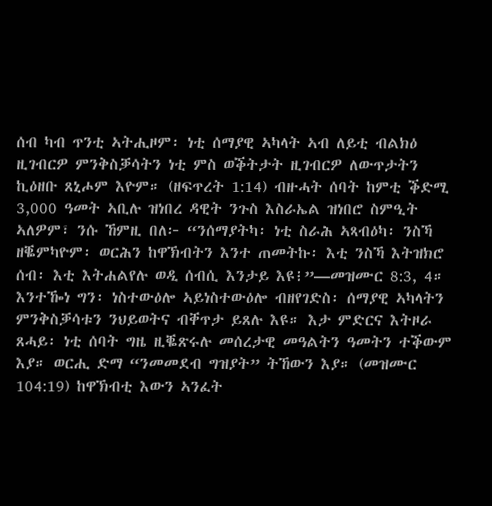ሰብ ካብ ጥንቲ ኣትሒዞም፡ ነቲ ሰማያዊ ኣካላት ኣብ ለይቲ ብልክዕ ዚገብርዎ ምንቅስቓሳትን ነቲ ምስ ወቕትታት ዚገብርዎ ለውጥታትን ኪዕዘቡ ጸኒሖም እዮም። (ዘፍጥረት 1:14) ብዙሓት ሰባት ከምቲ ቕድሚ 3,000 ዓመት ኣቢሉ ዝነበረ ዳዊት ንጉስ እስራኤል ዝነበሮ ስምዒት ኣለዎም፣ ንሱ ኸምዚ በለ፦ “ንሰማያትካ፡ ነቲ ስራሕ ኣጻብዕካ፡ ንስኻ ዘቘምካዮም፡ ወርሕን ከዋኽብትን እንተ ጠመትኩ፡ እቲ ንስኻ እትዝክሮ ሰብ፡ እቲ እትሐልየሉ ወዲ ሰብሲ እንታይ እዩ፧”—መዝሙር 8:3, 4።
እንተዀነ ግን፡ ነስተውዕሎ ኣይነስተውዕሎ ብዘየገድስ፡ ሰማያዊ ኣካላትን ምንቅስቓሳቱን ንህይወትና ብቐጥታ ይጸሉ እዩ። እታ ምድርና እትዞራ ጸሓይ፡ ነቲ ሰባት ግዜ ዚቘጽሩሉ መሰረታዊ መዓልትን ዓመትን ተቕውም እያ። ወርሒ ድማ “ንመመደብ ግዝያት” ትኸውን እያ። (መዝሙር 104:19) ከዋኽብቲ እውን ኣንፈት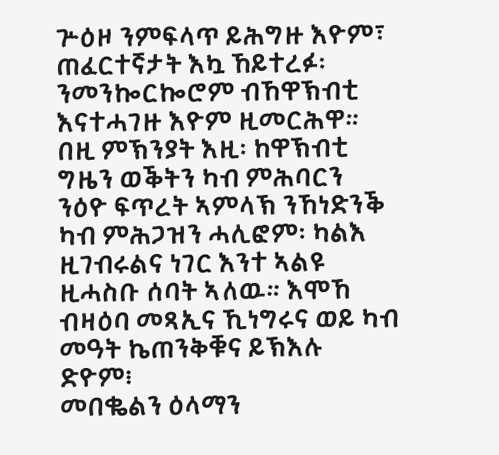ጕዕዞ ንምፍላጥ ይሕግዙ እዮም፣ ጠፈርተኛታት እኳ ኸይተረፉ፡ ንመንኰርኰሮም ብኸዋኽብቲ እናተሓገዙ እዮም ዚመርሕዋ። በዚ ምኽንያት እዚ፡ ከዋኽብቲ ግዜን ወቕትን ካብ ምሕባርን ንዕዮ ፍጥረት ኣምላኽ ንኸነድንቕ ካብ ምሕጋዝን ሓሊፎም፡ ካልእ ዚገብሩልና ነገር እንተ ኣልዩ ዚሓስቡ ሰባት ኣለዉ። እሞኸ ብዛዕባ መጻኢና ኺነግሩና ወይ ካብ መዓት ኬጠንቅቑና ይኽእሉ ድዮም፧
መበቈልን ዕላማን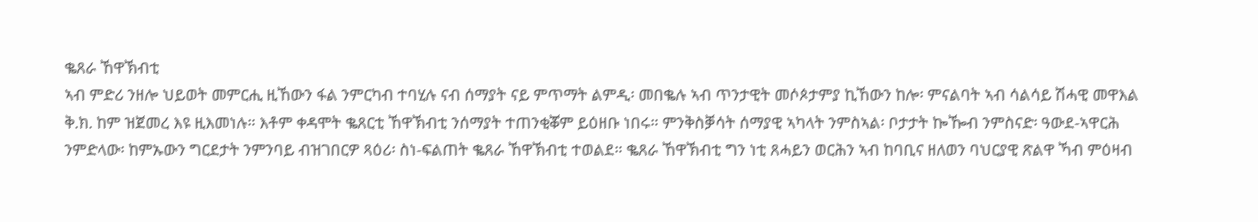ቈጸራ ኸዋኽብቲ
ኣብ ምድሪ ንዘሎ ህይወት መምርሒ ዚኸውን ፋል ንምርካብ ተባሂሉ ናብ ሰማያት ናይ ምጥማት ልምዲ፡ መበቈሉ ኣብ ጥንታዊት መሶጶታምያ ኪኸውን ከሎ፡ ምናልባት ኣብ ሳልሳይ ሽሓዊ መዋእል ቅ.ክ. ከም ዝጀመረ እዩ ዚእመነሉ። እቶም ቀዳሞት ቈጸርቲ ኸዋኽብቲ ንሰማያት ተጠንቂቖም ይዕዘቡ ነበሩ። ምንቅስቓሳት ሰማያዊ ኣካላት ንምስኣል፡ ቦታታት ኰዀብ ንምስናድ፡ ዓውደ-ኣዋርሕ ንምድላው፡ ከምኡውን ግርደታት ንምንባይ ብዝገበርዎ ጻዕሪ፡ ስነ-ፍልጠት ቈጸራ ኸዋኽብቲ ተወልደ። ቈጸራ ኸዋኽብቲ ግን ነቲ ጸሓይን ወርሕን ኣብ ከባቢና ዘለወን ባህርያዊ ጽልዋ ኻብ ምዕዛብ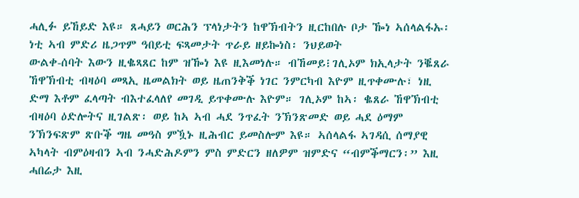ሓሊፉ ይኸይድ እዩ። ጸሓይን ወርሕን ፕላነታትን ከዋኽብትን ዚርከበሉ ቦታ ዀነ ኣሰላልፋኡ፡ ነቲ ኣብ ምድሪ ዜጋጥም ዓበይቲ ፍጻመታት ጥራይ ዘይኰነስ፡ ንህይወት
ውልቀ-ሰባት እውን ዚቈጻጸር ከም ዝዀነ እዩ ዚእመነሉ። ብኸመይ፧ገሊኦም ክኢላታት ንቘጸራ ኸዋኽብቲ ብዛዕባ መጻኢ ዜመልክት ወይ ዜጠንቅቕ ነገር ንምርካብ እዮም ዚጥቀሙሉ፣ ነዚ ድማ እቶም ፈላጣት ብእተፈላለየ መገዲ ይጥቀሙሉ እዮም። ገሊኦም ከኣ፡ ቈጸራ ኸዋኽብቲ ብዛዕባ ዕድሎትና ዚገልጽ፡ ወይ ከኣ ኣብ ሓደ ንጥፈት ንኽንጽመድ ወይ ሓደ ዕማም ንኽንፍጽም ጽቡቕ ግዜ መዓስ ምዃኑ ዚሕብር ይመስሎም እዩ። ኣሰላልፋ ኣገዳሲ ሰማያዊ ኣካላት ብምዕዛብን ኣብ ንሓድሕዶምን ምስ ምድርን ዘለዎም ዝምድና “ብምቕማርን፡” እዚ ሓበሬታ እዚ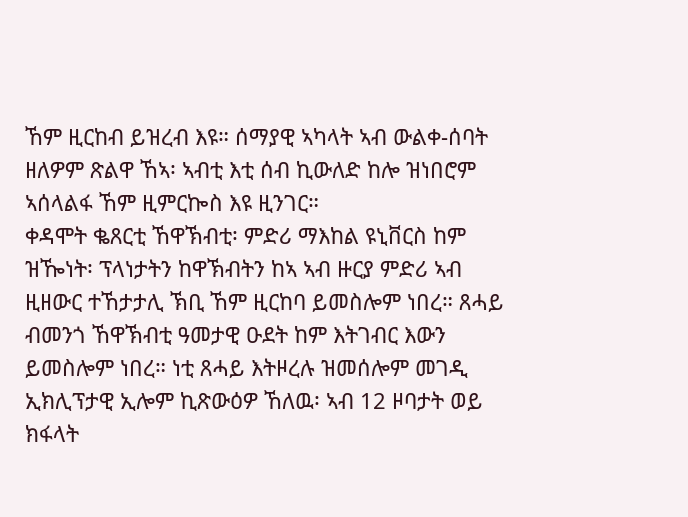ኸም ዚርከብ ይዝረብ እዩ። ሰማያዊ ኣካላት ኣብ ውልቀ-ሰባት ዘለዎም ጽልዋ ኸኣ፡ ኣብቲ እቲ ሰብ ኪውለድ ከሎ ዝነበሮም ኣሰላልፋ ኸም ዚምርኰስ እዩ ዚንገር።
ቀዳሞት ቈጸርቲ ኸዋኽብቲ፡ ምድሪ ማእከል ዩኒቨርስ ከም ዝዀነት፡ ፕላነታትን ከዋኽብትን ከኣ ኣብ ዙርያ ምድሪ ኣብ ዚዘውር ተኸታታሊ ኽቢ ኸም ዚርከባ ይመስሎም ነበረ። ጸሓይ ብመንጎ ኸዋኽብቲ ዓመታዊ ዑደት ከም እትገብር እውን ይመስሎም ነበረ። ነቲ ጸሓይ እትዞረሉ ዝመሰሎም መገዲ ኢክሊፕታዊ ኢሎም ኪጽውዕዎ ኸለዉ፡ ኣብ 12 ዞባታት ወይ ክፋላት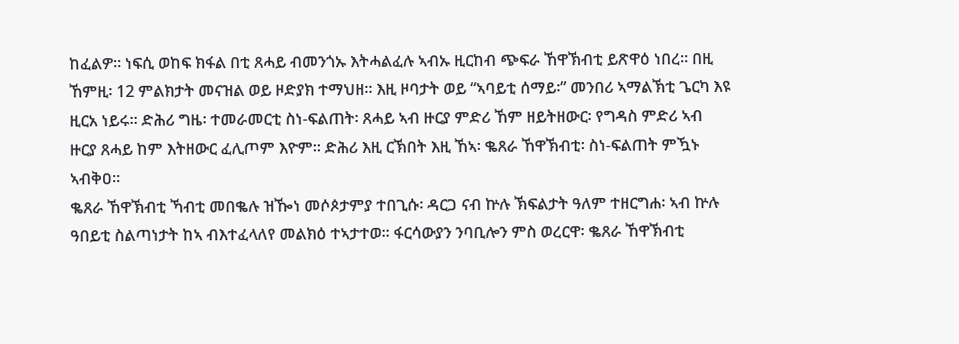ከፈልዎ። ነፍሲ ወከፍ ክፋል በቲ ጸሓይ ብመንጎኡ እትሓልፈሉ ኣብኡ ዚርከብ ጭፍራ ኸዋኽብቲ ይጽዋዕ ነበረ። በዚ ኸምዚ፡ 12 ምልክታት መናዝል ወይ ዞድያክ ተማህዘ። እዚ ዞባታት ወይ “ኣባይቲ ሰማይ፡” መንበሪ ኣማልኽቲ ጌርካ እዩ ዚርአ ነይሩ። ድሕሪ ግዜ፡ ተመራመርቲ ስነ-ፍልጠት፡ ጸሓይ ኣብ ዙርያ ምድሪ ኸም ዘይትዘውር፡ የግዳስ ምድሪ ኣብ ዙርያ ጸሓይ ከም እትዘውር ፈሊጦም እዮም። ድሕሪ እዚ ርኽበት እዚ ኸኣ፡ ቈጸራ ኸዋኽብቲ፡ ስነ-ፍልጠት ምዃኑ ኣብቅዐ።
ቈጸራ ኸዋኽብቲ ኻብቲ መበቈሉ ዝዀነ መሶጶታምያ ተበጊሱ፡ ዳርጋ ናብ ኵሉ ኽፍልታት ዓለም ተዘርግሐ፡ ኣብ ኵሉ ዓበይቲ ስልጣነታት ከኣ ብእተፈላለየ መልክዕ ተኣታተወ። ፋርሳውያን ንባቢሎን ምስ ወረርዋ፡ ቈጸራ ኸዋኽብቲ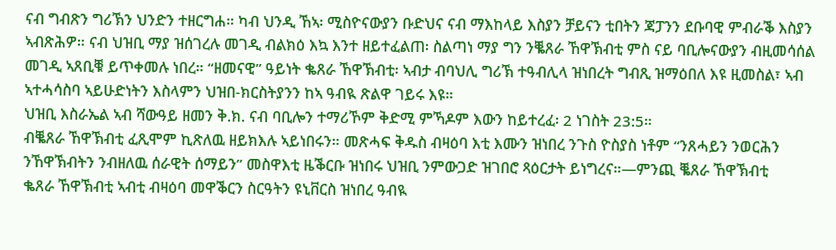ናብ ግብጽን ግሪኽን ህንድን ተዘርግሐ። ካብ ህንዲ ኸኣ፡ ሚስዮናውያን ቡድህና ናብ ማእከላይ እስያን ቻይናን ቲበትን ጃፓንን ደቡባዊ ምብራቕ እስያን ኣብጽሕዎ። ናብ ህዝቢ ማያ ዝሰገረሉ መገዲ ብልክዕ እኳ እንተ ዘይተፈልጠ፡ ስልጣነ ማያ ግን ንቘጸራ ኸዋኽብቲ ምስ ናይ ባቢሎናውያን ብዚመሳሰል መገዲ ኣጸቢቑ ይጥቀመሉ ነበረ። “ዘመናዊ” ዓይነት ቈጸራ ኸዋኽብቲ፡ ኣብታ ብባህሊ ግሪኽ ተዓብሊላ ዝነበረት ግብጺ ዝማዕበለ እዩ ዚመስል፣ ኣብ ኣተሓሳስባ ኣይሁድነትን እስላምን ህዝበ-ክርስትያንን ከኣ ዓብዪ ጽልዋ ገይሩ እዩ።
ህዝቢ እስራኤል ኣብ ሻውዓይ ዘመን ቅ.ክ. ናብ ባቢሎን ተማሪኾም ቅድሚ ምኻዶም እውን ከይተረፈ፡ 2 ነገስት 23:5።
ብቘጸራ ኸዋኽብቲ ፈጺሞም ኪጽለዉ ዘይክእሉ ኣይነበሩን። መጽሓፍ ቅዱስ ብዛዕባ እቲ እሙን ዝነበረ ንጉስ ዮስያስ ነቶም “ንጸሓይን ንወርሕን ንኸዋኽብትን ንብዘለዉ ሰራዊት ሰማይን” መስዋእቲ ዜቕርቡ ዝነበሩ ህዝቢ ንምውጋድ ዝገበሮ ጻዕርታት ይነግረና።—ምንጪ ቘጸራ ኸዋኽብቲ
ቈጸራ ኸዋኽብቲ ኣብቲ ብዛዕባ መዋቕርን ስርዓትን ዩኒቨርስ ዝነበረ ዓብዪ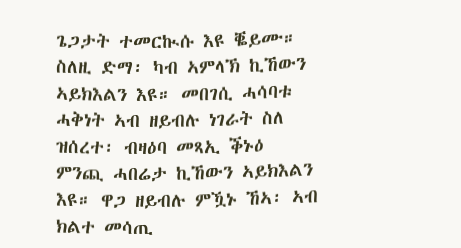ጌጋታት ተመርኲሱ እዩ ቘይሙ። ስለዚ ድማ፡ ካብ ኣምላኽ ኪኸውን ኣይክእልን እዩ። መበገሲ ሓሳባቱ ሓቅነት ኣብ ዘይብሉ ነገራት ስለ ዝሰረተ፡ ብዛዕባ መጻኢ ቕኑዕ ምንጪ ሓበሬታ ኪኸውን ኣይክእልን እዩ። ዋጋ ዘይብሉ ምዃኑ ኸኣ፡ ኣብ ክልተ መሳጢ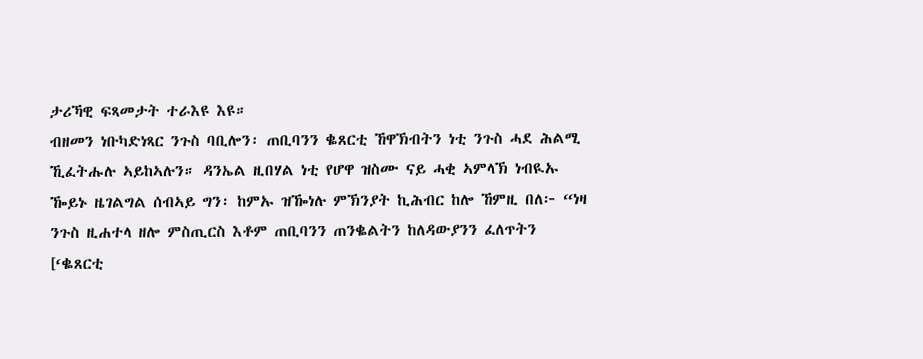ታሪኻዊ ፍጻመታት ተራእዩ እዩ።
ብዘመን ነቡካድነጻር ንጉስ ባቢሎን፡ ጠቢባንን ቈጸርቲ ኸዋኽብትን ነቲ ንጉስ ሓደ ሕልሚ ኺፈትሑሉ ኣይከኣሉን። ዳንኤል ዚበሃል ነቲ የሆዋ ዝስሙ ናይ ሓቂ ኣምላኽ ነብዪኡ ዀይኑ ዜገልግል ሰብኣይ ግን፡ ከምኡ ዝዀነሉ ምኽንያት ኪሕብር ከሎ ኸምዚ በለ፦ “ነዛ ንጉስ ዚሐተላ ዘሎ ምስጢርስ እቶም ጠቢባንን ጠንቈልትን ከለዳውያንን ፈለጥትን [‘ቈጸርቲ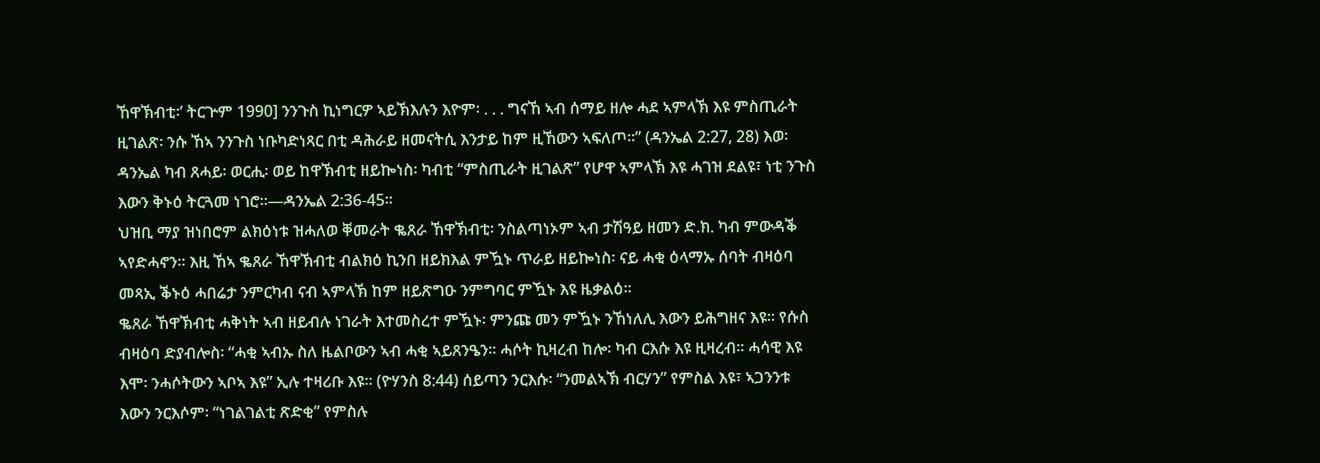ኸዋኽብቲ፡’ ትርጕም 1990] ንንጉስ ኪነግርዎ ኣይኽእሉን እዮም፡ . . . ግናኸ ኣብ ሰማይ ዘሎ ሓደ ኣምላኽ እዩ ምስጢራት ዚገልጽ፡ ንሱ ኸኣ ንንጉስ ነቡካድነጻር በቲ ዳሕራይ ዘመናትሲ እንታይ ከም ዚኸውን ኣፍለጦ።” (ዳንኤል 2:27, 28) እወ፡ ዳንኤል ካብ ጸሓይ፡ ወርሒ፡ ወይ ከዋኽብቲ ዘይኰነስ፡ ካብቲ “ምስጢራት ዚገልጽ” የሆዋ ኣምላኽ እዩ ሓገዝ ደልዩ፣ ነቲ ንጉስ እውን ቅኑዕ ትርጓመ ነገሮ።—ዳንኤል 2:36-45።
ህዝቢ ማያ ዝነበሮም ልክዕነቱ ዝሓለወ ቐመራት ቈጸራ ኸዋኽብቲ፡ ንስልጣነኦም ኣብ ታሽዓይ ዘመን ድ.ክ. ካብ ምውዳቕ ኣየድሓኖን። እዚ ኸኣ ቈጸራ ኸዋኽብቲ ብልክዕ ኪንበ ዘይክእል ምዃኑ ጥራይ ዘይኰነስ፡ ናይ ሓቂ ዕላማኡ ሰባት ብዛዕባ መጻኢ ቕኑዕ ሓበሬታ ንምርካብ ናብ ኣምላኽ ከም ዘይጽግዑ ንምግባር ምዃኑ እዩ ዜቃልዕ።
ቈጸራ ኸዋኽብቲ ሓቅነት ኣብ ዘይብሉ ነገራት እተመስረተ ምዃኑ፡ ምንጩ መን ምዃኑ ንኸነለሊ እውን ይሕግዘና እዩ። የሱስ ብዛዕባ ድያብሎስ፡ “ሓቂ ኣብኡ ስለ ዜልቦውን ኣብ ሓቂ ኣይጸንዔን። ሓሶት ኪዛረብ ከሎ፡ ካብ ርእሱ እዩ ዚዛረብ። ሓሳዊ እዩ እሞ፡ ንሓሶትውን ኣቦኣ እዩ” ኢሉ ተዛሪቡ እዩ። (ዮሃንስ 8:44) ሰይጣን ንርእሱ፡ “ንመልኣኽ ብርሃን” የምስል እዩ፣ ኣጋንንቱ እውን ንርእሶም፡ “ነገልገልቲ ጽድቂ” የምስሉ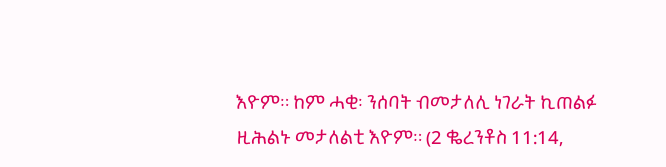እዮም። ከም ሓቂ፡ ንሰባት ብመታለሊ ነገራት ኪጠልፉ ዚሕልኑ መታለልቲ እዮም። (2 ቈረንቶስ 11:14,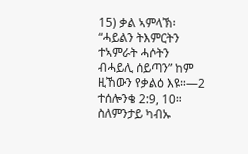15) ቃል ኣምላኽ፡ “ሓይልን ትእምርትን ተኣምራት ሓሶትን ብሓይሊ ሰይጣን” ከም ዚኸውን የቃልዕ እዩ።—2 ተሰሎንቄ 2:9, 10።
ስለምንታይ ካብኡ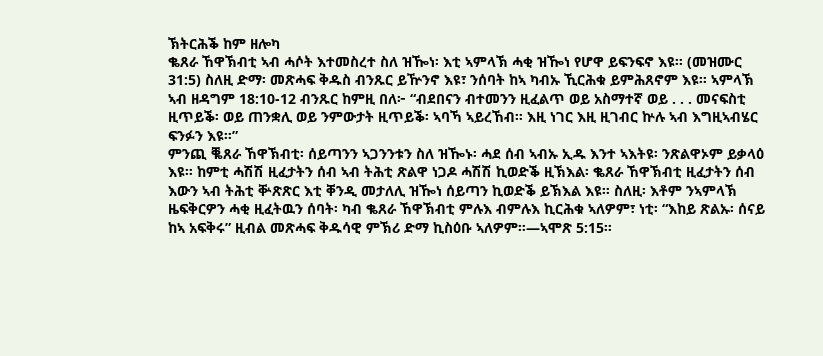ኽትርሕቕ ከም ዘሎካ
ቈጸራ ኸዋኽብቲ ኣብ ሓሶት እተመስረተ ስለ ዝዀነ፡ እቲ ኣምላኽ ሓቂ ዝዀነ የሆዋ ይፍንፍኖ እዩ። (መዝሙር 31:5) ስለዚ ድማ፡ መጽሓፍ ቅዱስ ብንጹር ይዅንኖ እዩ፣ ንሰባት ከኣ ካብኡ ኺርሕቁ ይምሕጸኖም እዩ። ኣምላኽ ኣብ ዘዳግም 18:10-12 ብንጹር ከምዚ በለ፦ “ብደበናን ብተመንን ዚፈልጥ ወይ አስማተኛ ወይ . . . መናፍስቲ ዚጥይቕ፡ ወይ ጠንቋሊ ወይ ንምውታት ዚጥይቕ፡ ኣባኻ ኣይረኸብ። እዚ ነገር እዚ ዚገብር ኵሉ ኣብ እግዚኣብሄር ፍንፉን እዩ።”
ምንጪ ቘጸራ ኸዋኽብቲ፡ ሰይጣንን ኣጋንንቱን ስለ ዝዀኑ፡ ሓደ ሰብ ኣብኡ ኢዱ እንተ ኣእትዩ፡ ንጽልዋኦም ይቃላዕ እዩ። ከምቲ ሓሽሽ ዚፈታትን ሰብ ኣብ ትሕቲ ጽልዋ ነጋዶ ሓሽሽ ኪወድቕ ዚኽእል፡ ቈጸራ ኸዋኽብቲ ዚፈታትን ሰብ እውን ኣብ ትሕቲ ቝጽጽር እቲ ቐንዲ መታለሊ ዝዀነ ሰይጣን ኪወድቕ ይኽእል እዩ። ስለዚ፡ እቶም ንኣምላኽ ዜፍቅርዎን ሓቂ ዚፈትዉን ሰባት፡ ካብ ቈጸራ ኸዋኽብቲ ምሉእ ብምሉእ ኪርሕቁ ኣለዎም፣ ነቲ፡ “እከይ ጽልኡ፡ ሰናይ ከኣ አፍቅሩ” ዚብል መጽሓፍ ቅዱሳዊ ምኽሪ ድማ ኪስዕቡ ኣለዎም።—ኣሞጽ 5:15።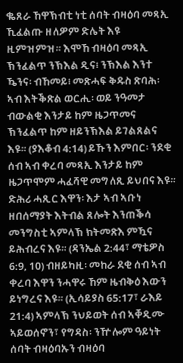ቈጸራ ኸዋኽብቲ ነቲ ሰባት ብዛዕባ መጻኢ ኺፈልጡ ዘለዎም ድሌት እዩ ዚምዝምዝ። እሞኸ ብዛዕባ መጻኢ ኽንፈልጥ ንኽእል ዲና፧ ንኽእል እንተ ዄንና፡ ብኸመይ፧ መጽሓፍ ቅዱስ ጽባሕ፡ ኣብ እትቕጽል ወርሒ፡ ወይ ንዓመታ ብውልቂ እንታይ ከም ዜጋጥመና ኽንፈልጥ ከም ዘይንኽእል ይገልጸልና እዩ። (ያእቆብ 4:14) ይኹን እምበር፡ ንደቂ ሰብ ኣብ ቀረባ መጻኢ እንታይ ከም ዜጋጥሞም ሓፈሻዊ መግለጺ ይህበና እዩ። ድሕሪ ሓጺር እዋን፡ እታ ኣብ ኣቡነ ዘበሰማያት እትብል ጸሎት እንጠቕሳ መንግስቲ ኣምላኽ ክትመጽእ ምዃና ይሕብረና እዩ። (ዳንኤል 2:44፣ ማቴዎስ 6:9, 10) ብዘይካዚ፡ መከራ ደቂ ሰብ ኣብ ቀረባ እዋን ንሓዋሩ ኸም ዜብቅዕ እውን ይነግረና እዩ። (ኢሳይያስ 65:17፣ ራእይ 21:4) ኣምላኽ ንህይወት ሰብ ኣቐዲሙ ኣይወሰኖን፣ የግዳስ፡ ንዅሎም ዓይነት ሰባት ብዛዕባኡን ብዛዕባ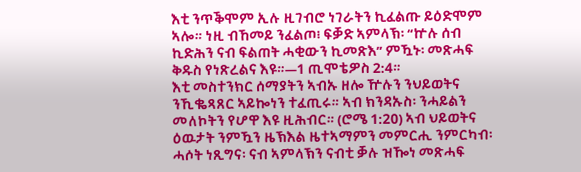እቲ ንጥቕሞም ኢሉ ዚገብሮ ነገራትን ኪፈልጡ ይዕድሞም ኣሎ። ነዚ ብኸመይ ንፈልጦ፧ ፍቓድ ኣምላኽ፡ “ኵሉ ሰብ ኪድሕን ናብ ፍልጠት ሓቂውን ኪመጽእ” ምዃኑ፡ መጽሓፍ ቅዱስ የነጽረልና እዩ።—1 ጢሞቴዎስ 2:4።
እቲ መስተንክር ሰማያትን ኣብኡ ዘሎ ዅሉን ንህይወትና ንኺቈጻጸር ኣይኰነን ተፈጢሩ። ኣብ ክንዳኡስ፡ ንሓይልን መለኮትን የሆዋ እዩ ዚሕብር። (ሮሜ 1:20) ኣብ ህይወትና ዕዉታት ንምዃን ዜኽእል ዜተኣማምን መምርሒ ንምርካብ፡ ሓሶት ነጺግና፡ ናብ ኣምላኽን ናብቲ ቓሉ ዝዀነ መጽሓፍ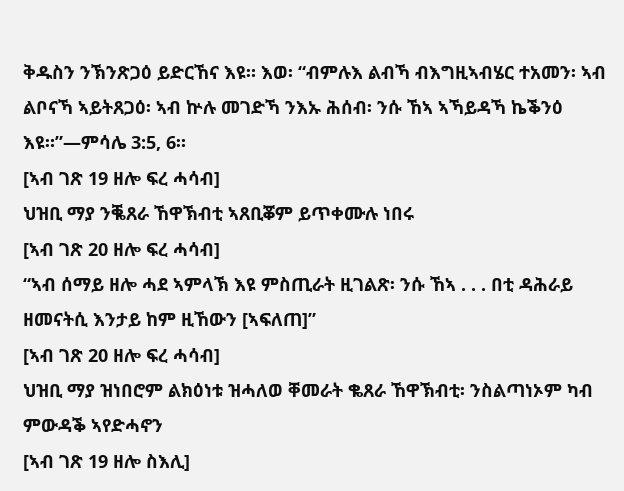ቅዱስን ንኽንጽጋዕ ይድርኸና እዩ። እወ፡ “ብምሉእ ልብኻ ብእግዚኣብሄር ተአመን፡ ኣብ ልቦናኻ ኣይትጸጋዕ፡ ኣብ ኵሉ መገድኻ ንእኡ ሕሰብ፡ ንሱ ኸኣ ኣኻይዳኻ ኬቕንዕ እዩ።”—ምሳሌ 3:5, 6።
[ኣብ ገጽ 19 ዘሎ ፍረ ሓሳብ]
ህዝቢ ማያ ንቘጸራ ኸዋኽብቲ ኣጸቢቖም ይጥቀሙሉ ነበሩ
[ኣብ ገጽ 20 ዘሎ ፍረ ሓሳብ]
“ኣብ ሰማይ ዘሎ ሓደ ኣምላኽ እዩ ምስጢራት ዚገልጽ፡ ንሱ ኸኣ . . . በቲ ዳሕራይ ዘመናትሲ እንታይ ከም ዚኸውን [ኣፍለጠ]”
[ኣብ ገጽ 20 ዘሎ ፍረ ሓሳብ]
ህዝቢ ማያ ዝነበሮም ልክዕነቱ ዝሓለወ ቐመራት ቈጸራ ኸዋኽብቲ፡ ንስልጣነኦም ካብ ምውዳቕ ኣየድሓኖን
[ኣብ ገጽ 19 ዘሎ ስእሊ]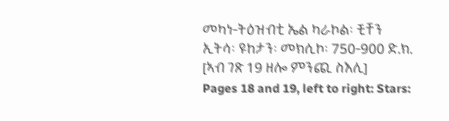መካነ-ትዕዝብቲ ኤል ካራኮል፡ ቺቸን ኢትሳ፡ ዩከታን፡ መክሲኮ፡ 750-900 ድ.ክ.
[ኣብ ገጽ 19 ዘሎ ምንጪ ስእሊ]
Pages 18 and 19, left to right: Stars: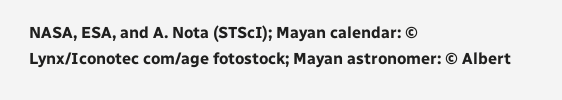NASA, ESA, and A. Nota (STScI); Mayan calendar: © Lynx/Iconotec com/age fotostock; Mayan astronomer: © Albert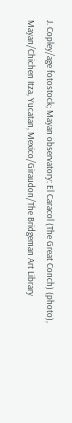J. Copley/age fotostock; Mayan observatory: El Caracol (The Great Conch) (photo), Mayan/Chichen Itza, Yucatan, Mexico/Giraudon/The Bridgeman Art Library